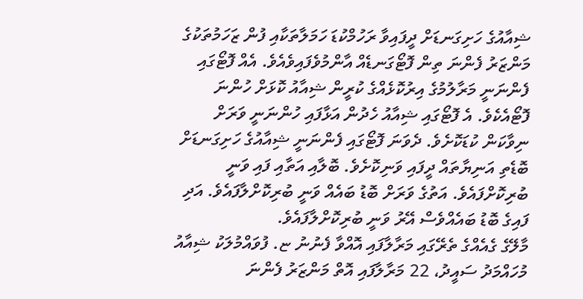ޝިއާއުގެ ހަށިގަނޑަށް ދީފައިވާ ރަހުމްކުޑަ ހަމަލާތަކާއި ފުން ޒަހަމުތަކުގެ މަންޒަރު ފެންނަ ތިން ފޮޓޯގަނޑެއް އާންމުވެފައިވެއެވެ. އެއް ފޮޓޯގައި ފެންނަނީ މަރާލުމުގެ އިރުކޮޅެއްގެ ކުރީން ޝިއާއު ކޮޅަށް ހުންނަ ފޮޓޯއެކެވެ. އެ ފޮޓޯގައި ޝިއާއު ހެދުން އަޅާފައި ހުންނަނީ ވަރަށް ނިވާކަން ކުޑަކޮށެވެ. ދެވަނަ ފޮޓޯގައި ފެންނަނީ ޝިއާއުގެ ހަށިގަނޑަށް ބޮޑެތި އަނިޔާތައް ދީފައި ވަނިކޮށެވެ. ބޮލާއި އަތާއި ފައި ވަނީ ބުރިކޮށްފައެވެ. އަތުގެ ވަރަށް ބޮޑު ބައެއް ވަނީ ބުރިކޮށްލާފައެވެ. އަދި ފައިގެ ބޮޑު ބައެއްވެސް އޭރު ވަނީ ބުރިކޮށްލާފައެވެ.
މާލޭގެ ގެއެއްގެ ތެރޭގައި މަރާލާފައި އޮއްވާ ފެނުނު ޏ. ފުވައްމުލަކު ޝިއާއު މުހައްމަދު ސައީދު، 22 މަރާލާފައި އޮތް މަންޒަރު ފެންނަ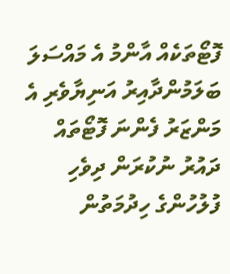ފޮޓޯތަކެއް އާންމު އެ މައްސަލަ ބަލަމުންދާއިރު އަނިޔާވެރި އެ މަންޒަރު ފެންނަ ފޮޓޯތައް ދައުރު ނުކުރަން ދިވެހި ފުލުހުންގެ ހިދުމަތުން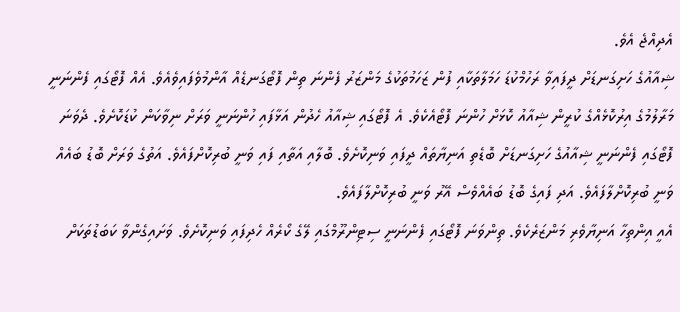އެދިއްޖެ އެވެ.
ޝިއާއުގެ ހަށިގަނޑަށް ދީފައިވާ ރަހުމްކުޑަ ހަމަލާތަކާއި ފުން ޒަހަމުތަކުގެ މަންޒަރު ފެންނަ ތިން ފޮޓޯގަނޑެއް އާންމުވެފައިވެއެވެ. އެއް ފޮޓޯގައި ފެންނަނީ މަރާލުމުގެ އިރުކޮޅެއްގެ ކުރީން ޝިއާއު ކޮޅަށް ހުންނަ ފޮޓޯއެކެވެ. އެ ފޮޓޯގައި ޝިއާއު ހެދުން އަޅާފައި ހުންނަނީ ވަރަށް ނިވާކަން ކުޑަކޮށެވެ. ދެވަނަ ފޮޓޯގައި ފެންނަނީ ޝިއާއުގެ ހަށިގަނޑަށް ބޮޑެތި އަނިޔާތައް ދީފައި ވަނިކޮށެވެ. ބޮލާއި އަތާއި ފައި ވަނީ ބުރިކޮށްފައެވެ. އަތުގެ ވަރަށް ބޮޑު ބައެއް ވަނީ ބުރިކޮށްލާފައެވެ. އަދި ފައިގެ ބޮޑު ބައެއްވެސް އޭރު ވަނީ ބުރިކޮށްލާފައެވެ.
އެއީ އިންތިހާ އަނިޔާވެރި މަންޒަރެކެވެ. ތިންވަނަ ފޮޓޯގައި ފެންނަނީ ސިޓިންރޫމްގައި ލޭގެ ކޯރެއް ހެދިފައި ވަނިކޮށެވެ. ވަށައިގެންވާ ކަބަޑުތަކަށް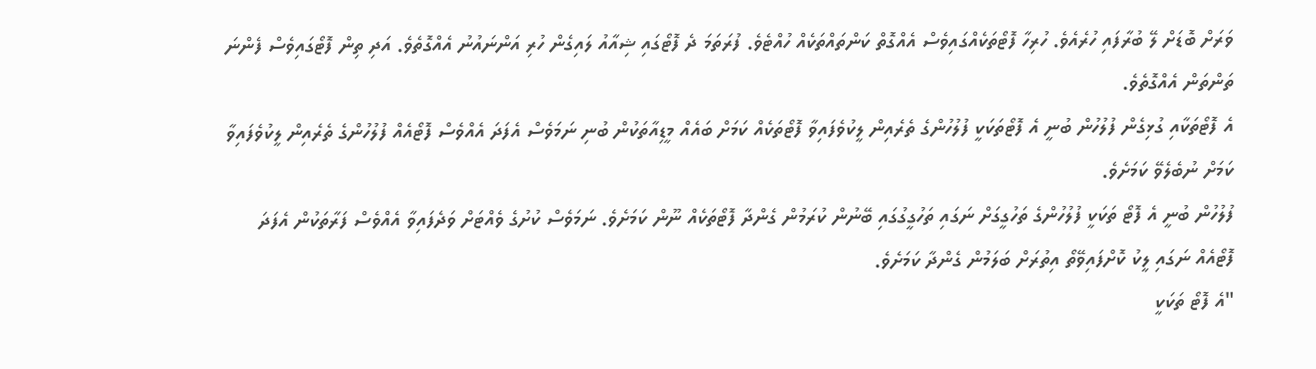ވަރަށް ބޮޑަށް ލޭ ބުރާފައި ހުރެއެވެ. ހުރިހާ ފޮޓޯތަކެއްގައިވެސް އެއްގޮތް ކަންތައްތަކެއް ހުއްޓެވެ. ފުރަތަމަ ދެ ފޮޓޯގައި ޝިއާއު ލައިގެން ހުރި އަންނައުނު އެއްގޮތެވެ. އަދި ތިން ފޮޓޯގައިވެސް ފެންނަ ތަންތަން އެއްގޮތެވެ.
އެ ފޮޓޯތަކާއި ގުޅިގެން ފުލުހުން ބުނީ އެ ފޮޓޯތަކަކީ ފުލުހުންގެ ތެރެއިން ލީކުވެފައިވާ ފޮޓޯތަކެއް ކަމަށް ބައެއް މީޑިއާތަކުން ބުނި ނަމަވެސް އެފަދަ އެއްވެސް ފޮޓޯއެއް ފުލުހުންގެ ތެރެއިން ލީކުވެފައިވާ ކަމަށް ނުބެލެވޭ ކަމަށެވެ.
ފުލުހުން ބުނީ އެ ފޮޓޯ ތަކަކީ ފުލުހުންގެ ތަހުގީގަށް ނަގައި ތަހުގީގުގައި ބޭނުން ކުރަމުން ގެންދާ ފޮޓޯތަކެއް ނޫން ކަމަށެވެ. ނަމަވެސް ކުށުގެ ވެއްޓަށް ވަދެފައިވާ އެއްވެސް ފަރާތަކުން އެފަދަ ފޮޓޯއެއް ނަގައި ލީކު ކޮށްފައިވޭތޯ އިތުރަށް ބަލަމުން ގެންދާ ކަމަށެވެ.
"އެ ފޮޓޯ ތަކަކީ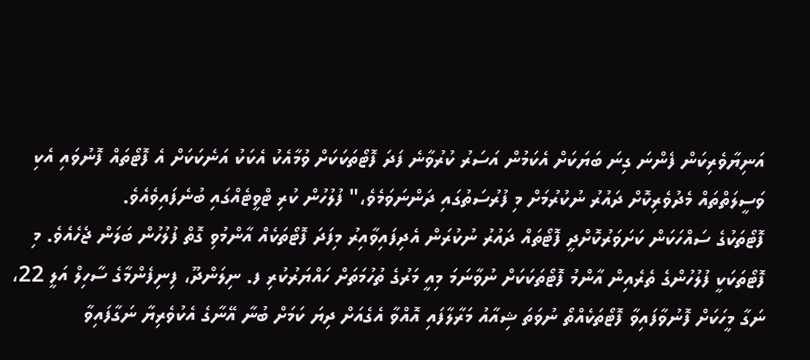އަނިޔާވެރިކަން ފެންނަ ގިނަ ބަޔަކަށް އެކަމުން އަސަރު ކުރުވާނެ ފަދަ ފޮޓޯތަކަކަށް ވުމާއެކު އެކަކު އަނެކަކަށް އެ ފޮޓޯތައް ފޮނުވައި އެކި ވަސީލަތްތައް މެދުވެރިކޮށް ދައުރު ނުކުރުމަށް މި ފުރުސަތުގައި ދަންނަވަމެވެ،" ފުލުހުން ކުރި ޓްވީޓެއްގައި ބުނެފައިވެއެވެ.
ފޮޓޯތަކުގެ ސައްހަކަން ކަށަވަރުކޮށްދީ ފޮޓޯތައް ދައުރު ނުކުރަން އެދިފައިވާއިރު މިފަދަ ފޮޓޯތަކެއް އާންމުވި ގޮތް ފުލުހުން ބަލަން ޖެހެއެވެ. މި ފޮޓޯތަކަކީ ފުލުހުންގެ ތެރެއިން އާންމު ފޮޓޯތަކަކަށް ނުވާނަމަ މިއީ މަރުގެ ތުހުމަތަށް ހައްޔަރުކުރި ފ. ނިލަންދޫ، ފިނިފެންމާގެ ސާހިލް އަލީ 22، ނަގާ މީހަކަށް ފޮނުވާފައިވާ ފޮޓޯތަކެއްތޯ ނުވަތަ ޝިއާއު މަރާލާފައި އޮއްވާ އެގެއަށް ދިޔަ ކަމަށް ބުނާ އޭނާގެ އެކުވެރިޔާ ނަގާފައިވާ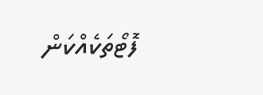ފޮޓޯތަކެއްކަން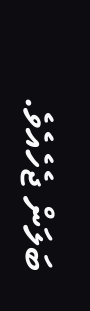ބަލަން ޖެހެއެވެ.